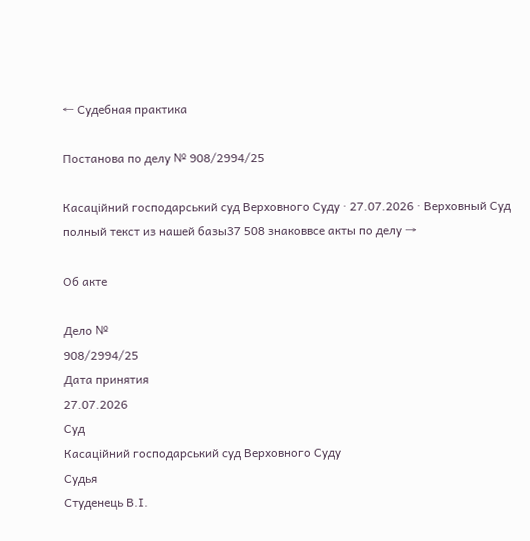← Судебная практика

Постанова по делу № 908/2994/25

Касаційний господарський суд Верховного Суду · 27.07.2026 · Верховный Суд
полный текст из нашей базы37 508 знаковвсе акты по делу →

Об акте

Дело №
908/2994/25
Дата принятия
27.07.2026
Суд
Касаційний господарський суд Верховного Суду
Судья
Студенець В.І.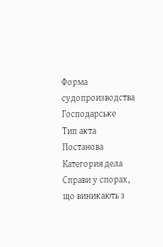Форма судопроизводства
Господарське
Тип акта
Постанова
Категория дела
Справи у спорах, що виникають з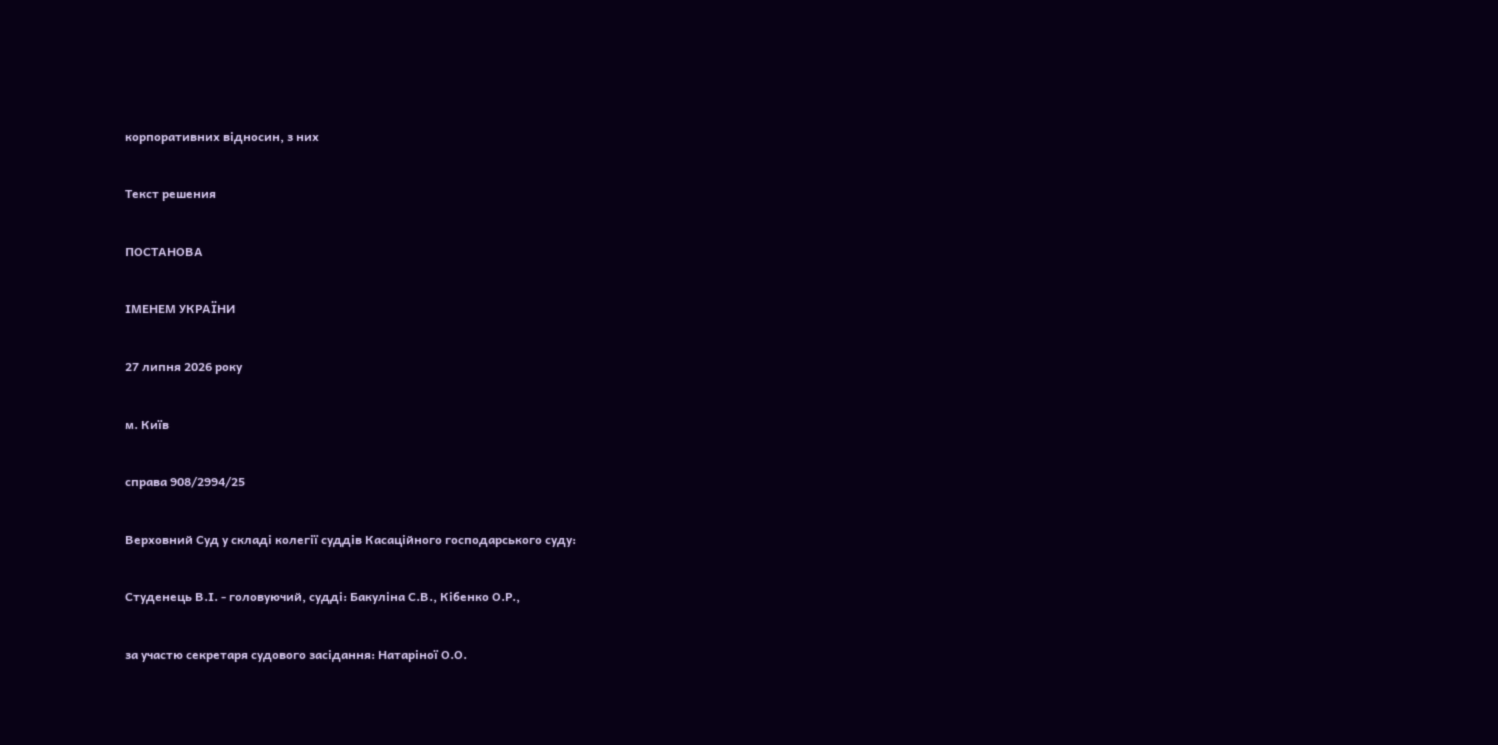корпоративних відносин, з них

Текст решения

ПОСТАНОВА

ІМЕНЕМ УКРАЇНИ

27 липня 2026 року

м. Київ

cправа 908/2994/25

Верховний Суд у складі колегії суддів Касаційного господарського суду:

Студенець В.І. - головуючий, судді: Бакуліна С.В., Кібенко О.Р.,

за участю секретаря судового засідання: Натаріної О.О.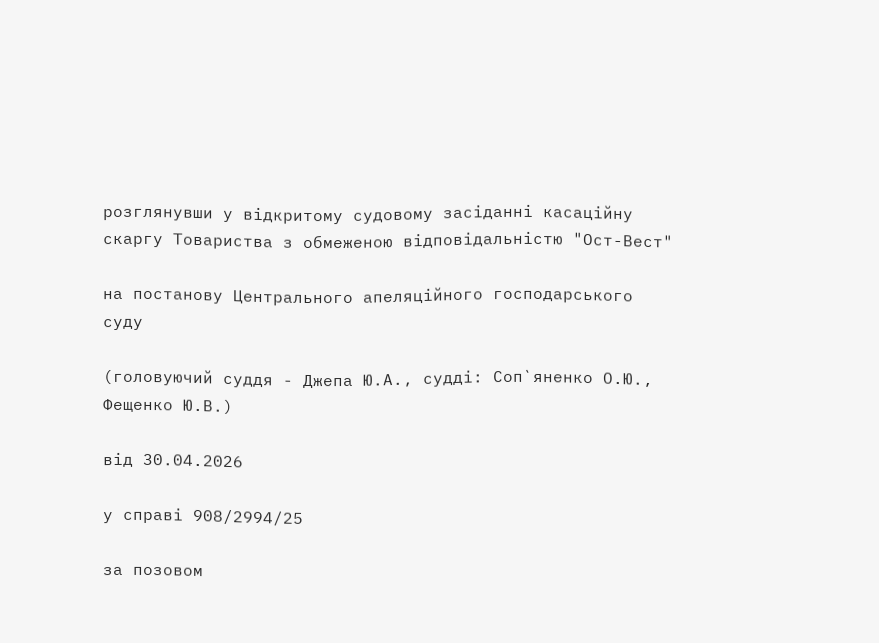розглянувши у відкритому судовому засіданні касаційну скаргу Товариства з обмеженою відповідальністю "Ост-Вест"

на постанову Центрального апеляційного господарського суду

(головуючий суддя - Джепа Ю.А., судді: Соп`яненко О.Ю., Фещенко Ю.В.)

від 30.04.2026

у справі 908/2994/25

за позовом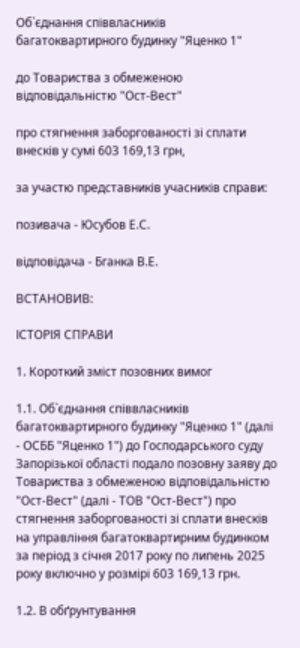Об`єднання співвласників багатоквартирного будинку "Яценко 1"

до Товариства з обмеженою відповідальністю "Ост-Вест"

про стягнення заборгованості зі сплати внесків у сумі 603 169,13 грн,

за участю представників учасників справи:

позивача - Юсубов Е.С.

відповідача - Бганка В.Е.

ВСТАНОВИВ:

ІСТОРІЯ СПРАВИ

1. Короткий зміст позовних вимог

1.1. Об`єднання співвласників багатоквартирного будинку "Яценко 1" (далі - ОСББ "Яценко 1") до Господарського суду Запорізької області подало позовну заяву до Товариства з обмеженою відповідальністю "Ост-Вест" (далі - ТОВ "Ост-Вест") про стягнення заборгованості зі сплати внесків на управління багатоквартирним будинком за період з січня 2017 року по липень 2025 року включно у розмірі 603 169,13 грн.

1.2. В обґрунтування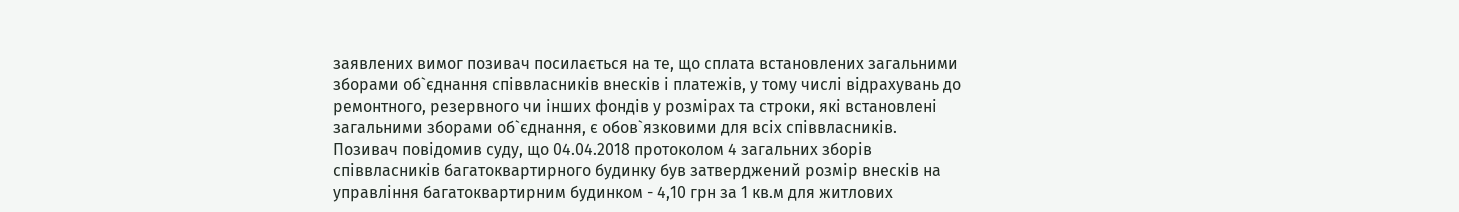заявлених вимог позивач посилається на те, що сплата встановлених загальними зборами об`єднання співвласників внесків і платежів, у тому числі відрахувань до ремонтного, резервного чи інших фондів у розмірах та строки, які встановлені загальними зборами об`єднання, є обов`язковими для всіх співвласників. Позивач повідомив суду, що 04.04.2018 протоколом 4 загальних зборів співвласників багатоквартирного будинку був затверджений розмір внесків на управління багатоквартирним будинком - 4,10 грн за 1 кв.м для житлових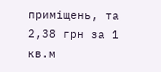приміщень, та 2,38 грн за 1 кв.м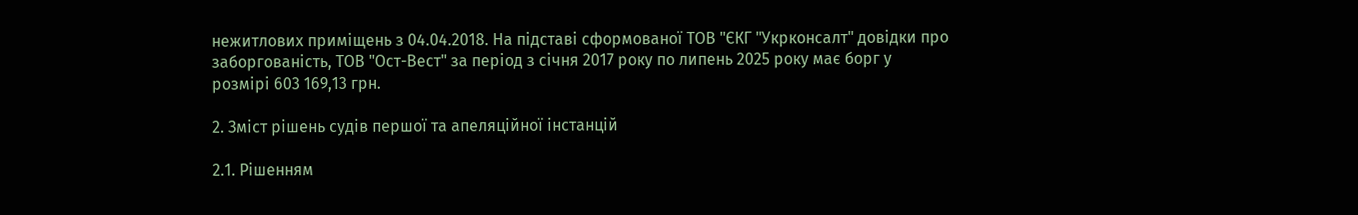нежитлових приміщень з 04.04.2018. На підставі сформованої ТОВ "ЄКГ "Укрконсалт" довідки про заборгованість, ТОВ "Ост-Вест" за період з січня 2017 року по липень 2025 року має борг у розмірі 603 169,13 грн.

2. Зміст рішень судів першої та апеляційної інстанцій

2.1. Рішенням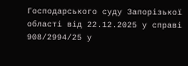Господарського суду Запорізької області від 22.12.2025 у справі 908/2994/25 у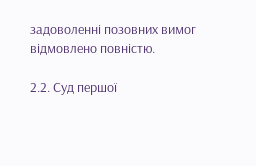задоволенні позовних вимог відмовлено повністю.

2.2. Суд першої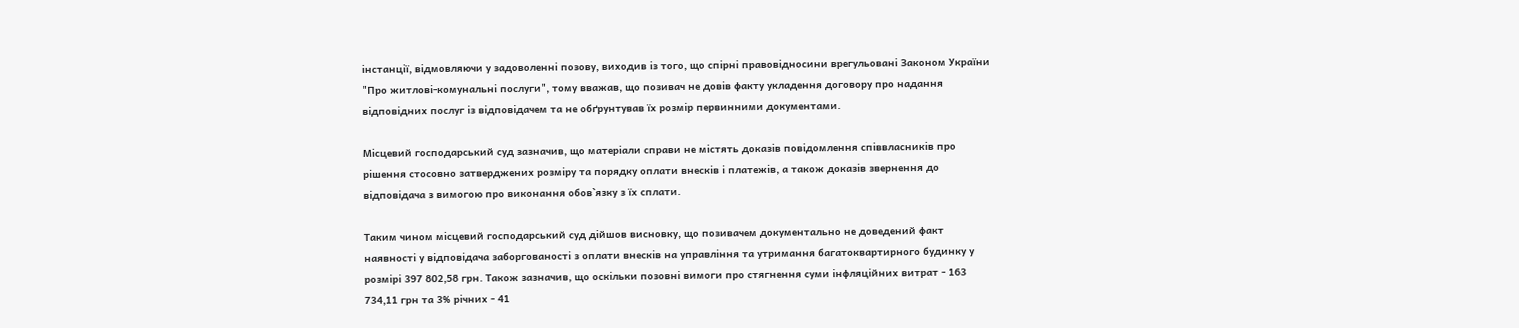інстанції, відмовляючи у задоволенні позову, виходив із того, що спірні правовідносини врегульовані Законом України "Про житлові-комунальні послуги", тому вважав, що позивач не довів факту укладення договору про надання відповідних послуг із відповідачем та не обґрунтував їх розмір первинними документами.

Місцевий господарський суд зазначив, що матеріали справи не містять доказів повідомлення співвласників про рішення стосовно затверджених розміру та порядку оплати внесків і платежів, а також доказів звернення до відповідача з вимогою про виконання обов`язку з їх сплати.

Таким чином місцевий господарський суд дійшов висновку, що позивачем документально не доведений факт наявності у відповідача заборгованості з оплати внесків на управління та утримання багатоквартирного будинку у розмірі 397 802,58 грн. Також зазначив, що оскільки позовні вимоги про стягнення суми інфляційних витрат - 163 734,11 грн та 3% річних - 41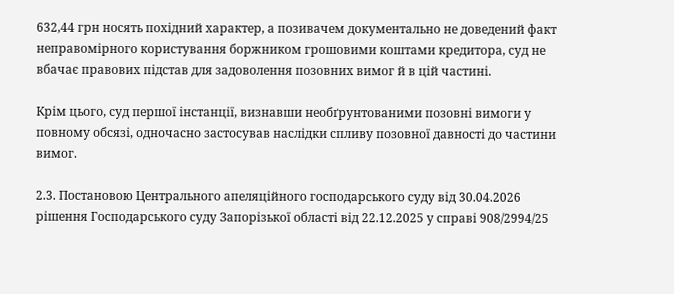632,44 грн носять похідний характер, а позивачем документально не доведений факт неправомірного користування боржником грошовими коштами кредитора, суд не вбачає правових підстав для задоволення позовних вимог й в цій частині.

Крім цього, суд першої інстанції, визнавши необґрунтованими позовні вимоги у повному обсязі, одночасно застосував наслідки спливу позовної давності до частини вимог.

2.3. Постановою Центрального апеляційного господарського суду від 30.04.2026 рішення Господарського суду Запорізької області від 22.12.2025 у справі 908/2994/25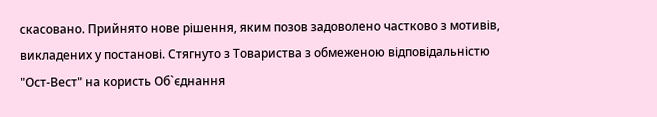скасовано. Прийнято нове рішення, яким позов задоволено частково з мотивів, викладених у постанові. Стягнуто з Товариства з обмеженою відповідальністю "Ост-Вест" на користь Об`єднання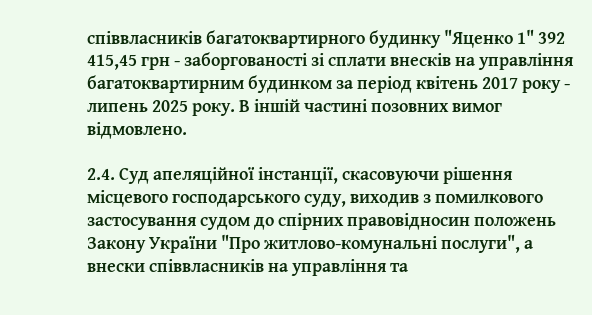співвласників багатоквартирного будинку "Яценко 1" 392 415,45 грн - заборгованості зі сплати внесків на управління багатоквартирним будинком за період квітень 2017 року - липень 2025 року. В іншій частині позовних вимог відмовлено.

2.4. Суд апеляційної інстанції, скасовуючи рішення місцевого господарського суду, виходив з помилкового застосування судом до спірних правовідносин положень Закону України "Про житлово-комунальні послуги", а внески співвласників на управління та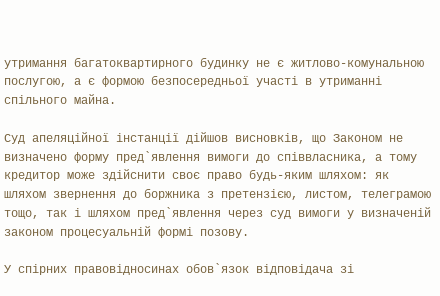утримання багатоквартирного будинку не є житлово-комунальною послугою, а є формою безпосередньої участі в утриманні спільного майна.

Суд апеляційної інстанції дійшов висновків, що Законом не визначено форму пред`явлення вимоги до співвласника, а тому кредитор може здійснити своє право будь-яким шляхом: як шляхом звернення до боржника з претензією, листом, телеграмою тощо, так і шляхом пред`явлення через суд вимоги у визначеній законом процесуальній формі позову.

У спірних правовідносинах обов`язок відповідача зі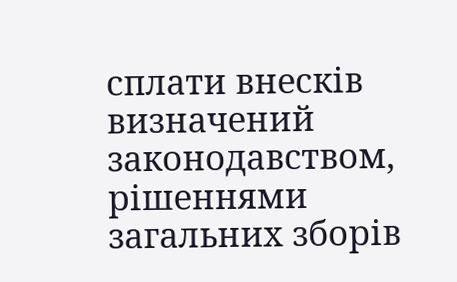сплати внесків визначений законодавством, рішеннями загальних зборів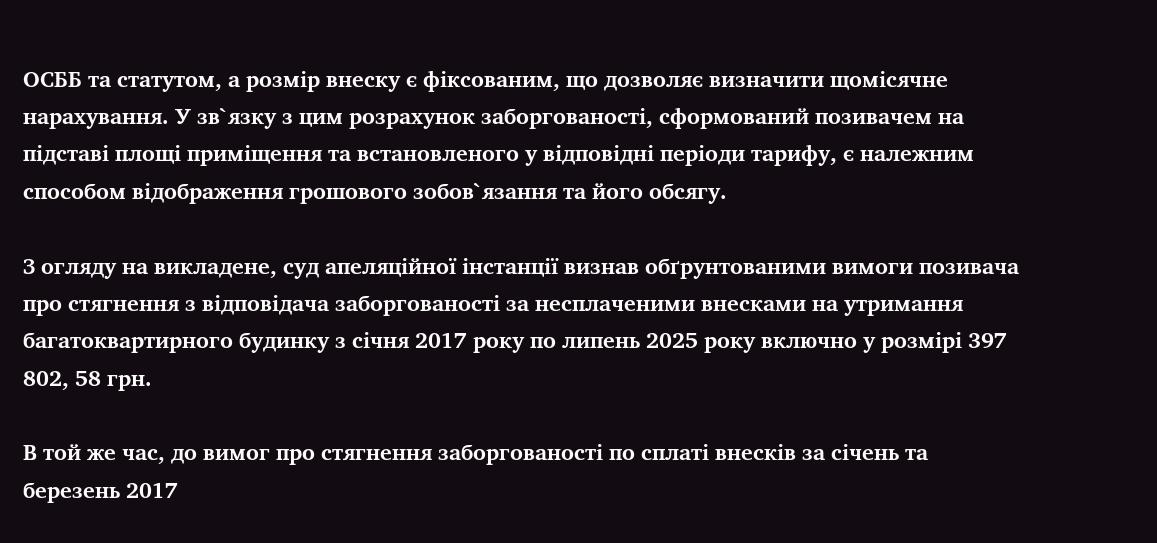ОСББ та статутом, а розмір внеску є фіксованим, що дозволяє визначити щомісячне нарахування. У зв`язку з цим розрахунок заборгованості, сформований позивачем на підставі площі приміщення та встановленого у відповідні періоди тарифу, є належним способом відображення грошового зобов`язання та його обсягу.

З огляду на викладене, суд апеляційної інстанції визнав обґрунтованими вимоги позивача про стягнення з відповідача заборгованості за несплаченими внесками на утримання багатоквартирного будинку з січня 2017 року по липень 2025 року включно у розмірі 397 802, 58 грн.

В той же час, до вимог про стягнення заборгованості по сплаті внесків за січень та березень 2017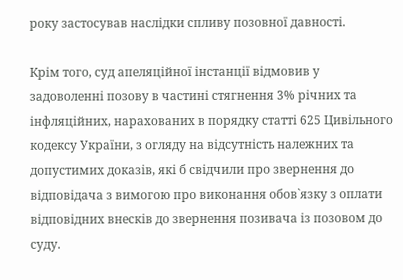року застосував наслідки спливу позовної давності.

Крім того, суд апеляційної інстанції відмовив у задоволенні позову в частині стягнення 3% річних та інфляційних, нарахованих в порядку статті 625 Цивільного кодексу України, з огляду на відсутність належних та допустимих доказів, які б свідчили про звернення до відповідача з вимогою про виконання обов`язку з оплати відповідних внесків до звернення позивача із позовом до суду.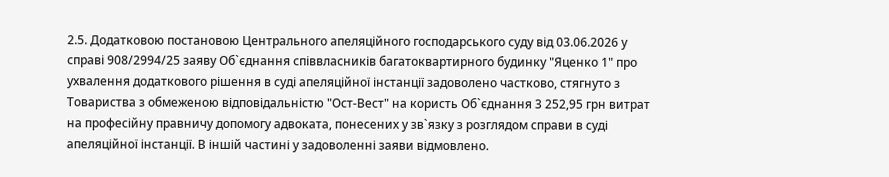2.5. Додатковою постановою Центрального апеляційного господарського суду від 03.06.2026 у справі 908/2994/25 заяву Об`єднання співвласників багатоквартирного будинку "Яценко 1" про ухвалення додаткового рішення в суді апеляційної інстанції задоволено частково, стягнуто з Товариства з обмеженою відповідальністю "Ост-Вест" на користь Об`єднання 3 252,95 грн витрат на професійну правничу допомогу адвоката, понесених у зв`язку з розглядом справи в суді апеляційної інстанції. В іншій частині у задоволенні заяви відмовлено.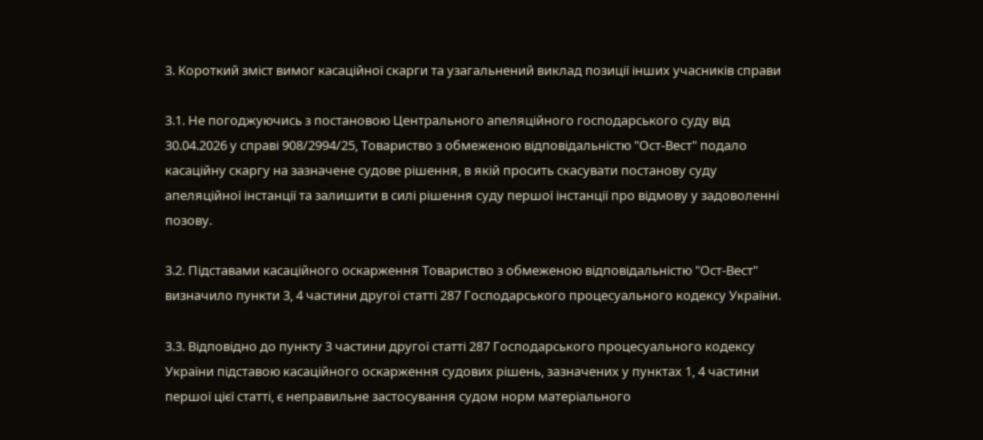3. Короткий зміст вимог касаційної скарги та узагальнений виклад позиції інших учасників справи

3.1. Не погоджуючись з постановою Центрального апеляційного господарського суду від 30.04.2026 у справі 908/2994/25, Товариство з обмеженою відповідальністю "Ост-Вест" подало касаційну скаргу на зазначене судове рішення, в якій просить скасувати постанову суду апеляційної інстанції та залишити в силі рішення суду першої інстанції про відмову у задоволенні позову.

3.2. Підставами касаційного оскарження Товариство з обмеженою відповідальністю "Ост-Вест" визначило пункти 3, 4 частини другої статті 287 Господарського процесуального кодексу України.

3.3. Відповідно до пункту 3 частини другої статті 287 Господарського процесуального кодексу України підставою касаційного оскарження судових рішень, зазначених у пунктах 1, 4 частини першої цієї статті, є неправильне застосування судом норм матеріального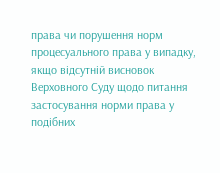права чи порушення норм процесуального права у випадку, якщо відсутній висновок Верховного Суду щодо питання застосування норми права у подібних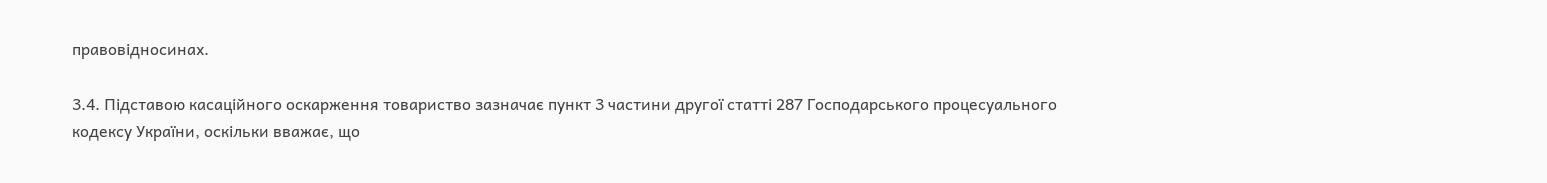правовідносинах.

3.4. Підставою касаційного оскарження товариство зазначає пункт 3 частини другої статті 287 Господарського процесуального кодексу України, оскільки вважає, що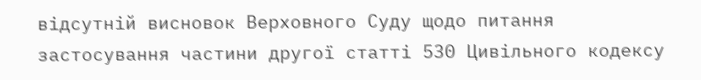відсутній висновок Верховного Суду щодо питання застосування частини другої статті 530 Цивільного кодексу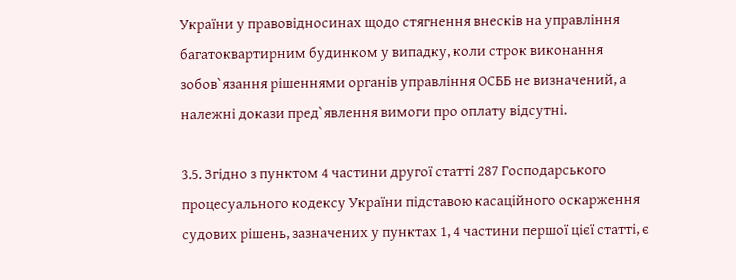України у правовідносинах щодо стягнення внесків на управління багатоквартирним будинком у випадку, коли строк виконання зобов`язання рішеннями органів управління ОСББ не визначений, а належні докази пред`явлення вимоги про оплату відсутні.

3.5. Згідно з пунктом 4 частини другої статті 287 Господарського процесуального кодексу України підставою касаційного оскарження судових рішень, зазначених у пунктах 1, 4 частини першої цієї статті, є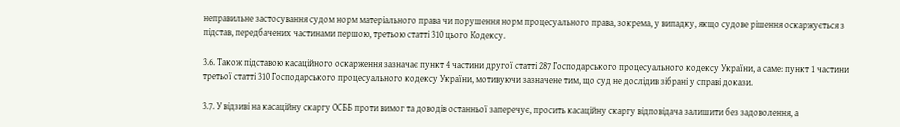неправильне застосування судом норм матеріального права чи порушення норм процесуального права, зокрема, у випадку, якщо судове рішення оскаржується з підстав, передбачених частинами першою, третьою статті 310 цього Кодексу.

3.6. Також підставою касаційного оскарження зазначає пункт 4 частини другої статті 287 Господарського процесуального кодексу України, а саме: пункт 1 частини третьої статті 310 Господарського процесуального кодексу України, мотивуючи зазначене тим, що суд не дослідив зібрані у справі докази.

3.7. У відзиві на касаційну скаргу ОСББ проти вимог та доводів останньої заперечує, просить касаційну скаргу відповідача залишити без задоволення, а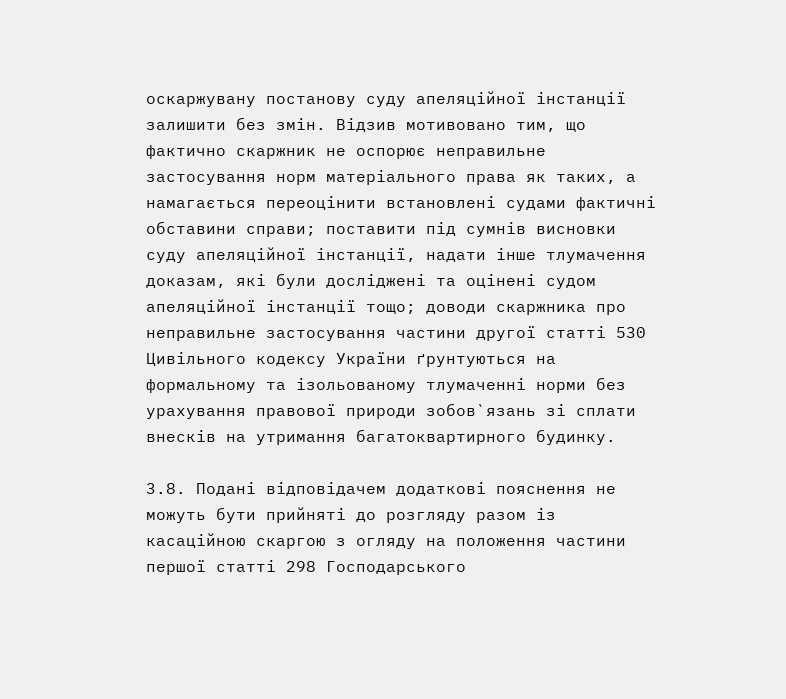оскаржувану постанову суду апеляційної інстанції залишити без змін. Відзив мотивовано тим, що фактично скаржник не оспорює неправильне застосування норм матеріального права як таких, а намагається переоцінити встановлені судами фактичні обставини справи; поставити під сумнів висновки суду апеляційної інстанції, надати інше тлумачення доказам, які були досліджені та оцінені судом апеляційної інстанції тощо; доводи скаржника про неправильне застосування частини другої статті 530 Цивільного кодексу України ґрунтуються на формальному та ізольованому тлумаченні норми без урахування правової природи зобов`язань зі сплати внесків на утримання багатоквартирного будинку.

3.8. Подані відповідачем додаткові пояснення не можуть бути прийняті до розгляду разом із касаційною скаргою з огляду на положення частини першої статті 298 Господарського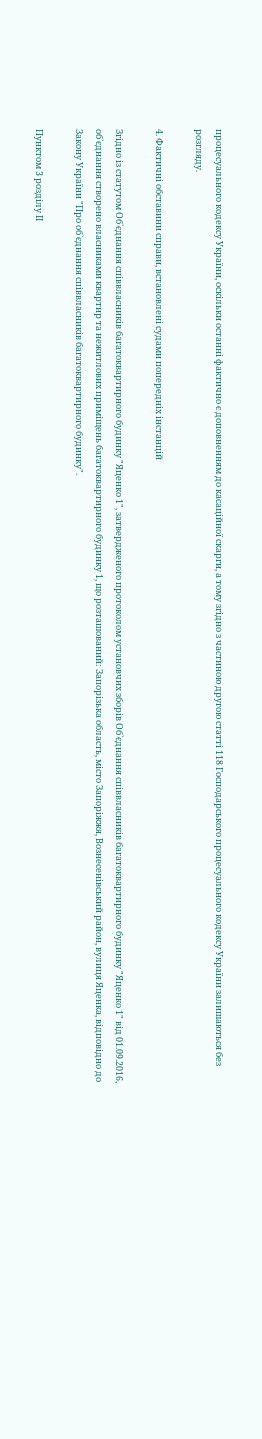процесуального кодексу України, оскільки останні фактично є доповненням до касаційної скарги, а тому згідно з частиною другою статті 118 Господарського процесуального кодексу України залишаються без розгляду.

4. Фактичні обставини справи, встановлені судами попередніх інстанцій

Згідно із статутом Об`єднання співвласників багатоквартирного будинку "Яценко 1", затвердженого протоколом установчих зборів Об`єднання співвласників багатоквартирного будинку "Яценко 1" від 01.09.2016, об`єднання створено власниками квартир та нежитлових приміщень багатоквартирного будинку 1, що розташований: Запорізька область, місто Запоріжжя, Вознесенівський район, вулиця Яценка, відповідно до Закону України "Про об`єднання співвласників багатоквартирного будинку".

Пунктом 3 розділу ІІ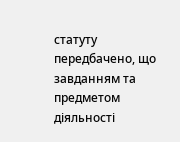статуту передбачено, що завданням та предметом діяльності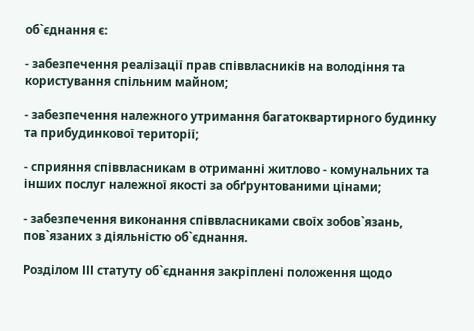об`єднання є:

- забезпечення реалізації прав співвласників на володіння та користування спільним майном;

- забезпечення належного утримання багатоквартирного будинку та прибудинкової території;

- сприяння співвласникам в отриманні житлово - комунальних та інших послуг належної якості за обґрунтованими цінами;

- забезпечення виконання співвласниками своїх зобов`язань, пов`язаних з діяльністю об`єднання.

Розділом ІІІ статуту об`єднання закріплені положення щодо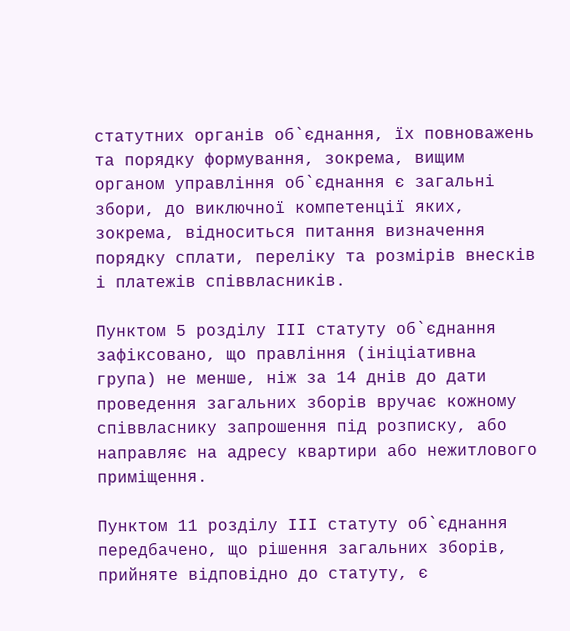статутних органів об`єднання, їх повноважень та порядку формування, зокрема, вищим органом управління об`єднання є загальні збори, до виключної компетенції яких, зокрема, відноситься питання визначення порядку сплати, переліку та розмірів внесків і платежів співвласників.

Пунктом 5 розділу ІІІ статуту об`єднання зафіксовано, що правління (ініціативна група) не менше, ніж за 14 днів до дати проведення загальних зборів вручає кожному співвласнику запрошення під розписку, або направляє на адресу квартири або нежитлового приміщення.

Пунктом 11 розділу ІІІ статуту об`єднання передбачено, що рішення загальних зборів, прийняте відповідно до статуту, є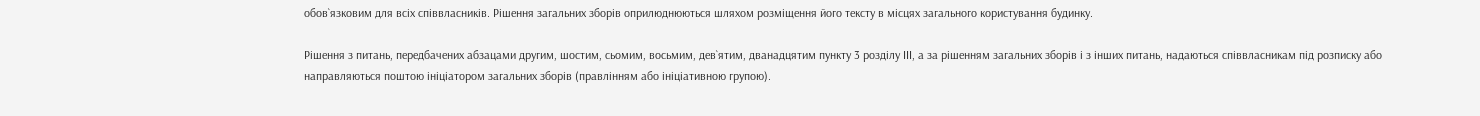обов`язковим для всіх співвласників. Рішення загальних зборів оприлюднюються шляхом розміщення його тексту в місцях загального користування будинку.

Рішення з питань, передбачених абзацами другим, шостим, сьомим, восьмим, дев`ятим, дванадцятим пункту 3 розділу ІІІ, а за рішенням загальних зборів і з інших питань, надаються співвласникам під розписку або направляються поштою ініціатором загальних зборів (правлінням або ініціативною групою).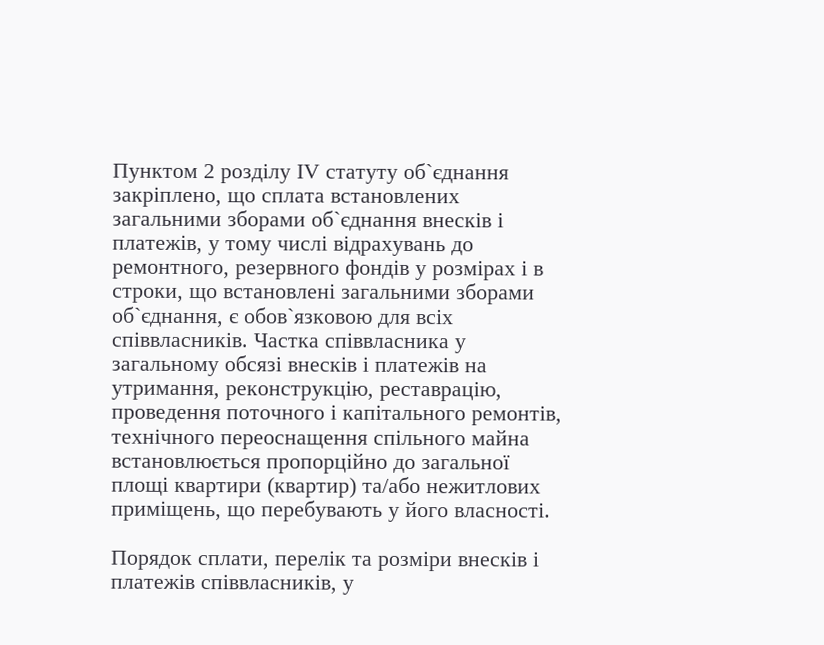Пунктом 2 розділу ІV статуту об`єднання закріплено, що сплата встановлених загальними зборами об`єднання внесків і платежів, у тому числі відрахувань до ремонтного, резервного фондів у розмірах і в строки, що встановлені загальними зборами об`єднання, є обов`язковою для всіх співвласників. Частка співвласника у загальному обсязі внесків і платежів на утримання, реконструкцію, реставрацію, проведення поточного і капітального ремонтів, технічного переоснащення спільного майна встановлюється пропорційно до загальної площі квартири (квартир) та/або нежитлових приміщень, що перебувають у його власності.

Порядок сплати, перелік та розміри внесків і платежів співвласників, у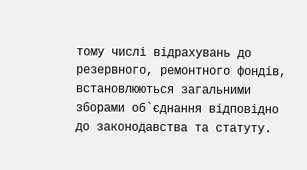тому числі відрахувань до резервного, ремонтного фондів, встановлюються загальними зборами об`єднання відповідно до законодавства та статуту.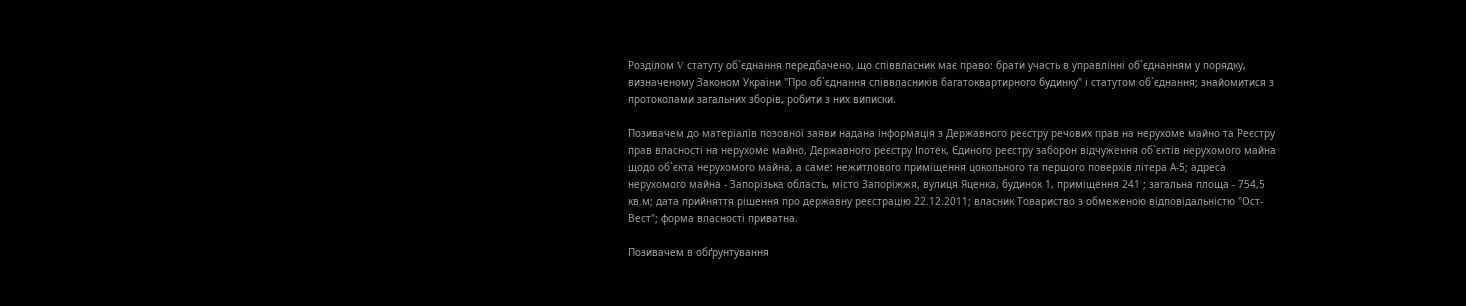Розділом V статуту об`єднання передбачено, що співвласник має право: брати участь в управлінні об`єднанням у порядку, визначеному Законом України "Про об`єднання співвласників багатоквартирного будинку" і статутом об`єднання; знайомитися з протоколами загальних зборів, робити з них виписки.

Позивачем до матеріалів позовної заяви надана інформація з Державного реєстру речових прав на нерухоме майно та Реєстру прав власності на нерухоме майно, Державного реєстру Іпотек, Єдиного реєстру заборон відчуження об`єктів нерухомого майна щодо об`єкта нерухомого майна, а саме: нежитлового приміщення цокольного та першого поверхів літера А-5; адреса нерухомого майна - Запорізька область, місто Запоріжжя, вулиця Яценка, будинок 1, приміщення 241 ; загальна площа - 754,5 кв.м; дата прийняття рішення про державну реєстрацію 22.12.2011; власник Товариство з обмеженою відповідальністю "Ост-Вест"; форма власності приватна.

Позивачем в обґрунтування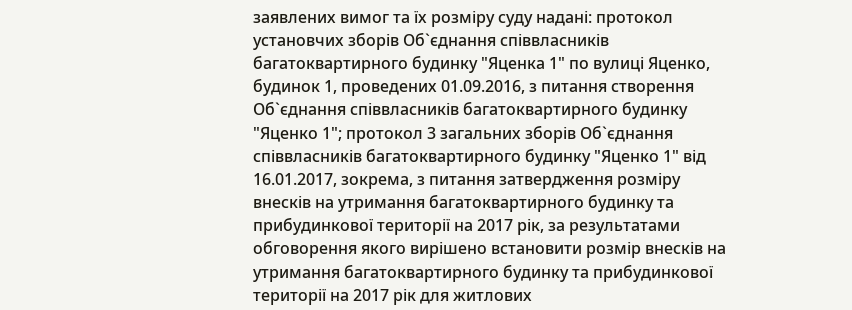заявлених вимог та їх розміру суду надані: протокол установчих зборів Об`єднання співвласників багатоквартирного будинку "Яценка 1" по вулиці Яценко, будинок 1, проведених 01.09.2016, з питання створення Об`єднання співвласників багатоквартирного будинку "Яценко 1"; протокол 3 загальних зборів Об`єднання співвласників багатоквартирного будинку "Яценко 1" від 16.01.2017, зокрема, з питання затвердження розміру внесків на утримання багатоквартирного будинку та прибудинкової території на 2017 рік, за результатами обговорення якого вирішено встановити розмір внесків на утримання багатоквартирного будинку та прибудинкової території на 2017 рік для житлових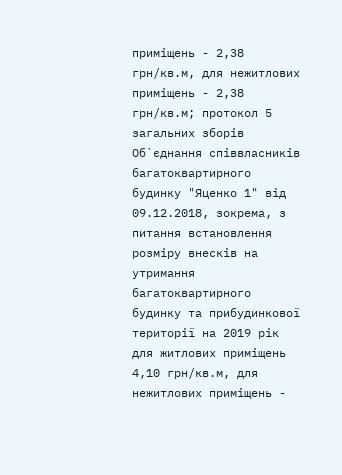приміщень - 2,38 грн/кв.м, для нежитлових приміщень - 2,38 грн/кв.м; протокол 5 загальних зборів Об`єднання співвласників багатоквартирного будинку "Яценко 1" від 09.12.2018, зокрема, з питання встановлення розміру внесків на утримання багатоквартирного будинку та прибудинкової території на 2019 рік для житлових приміщень 4,10 грн/кв.м, для нежитлових приміщень -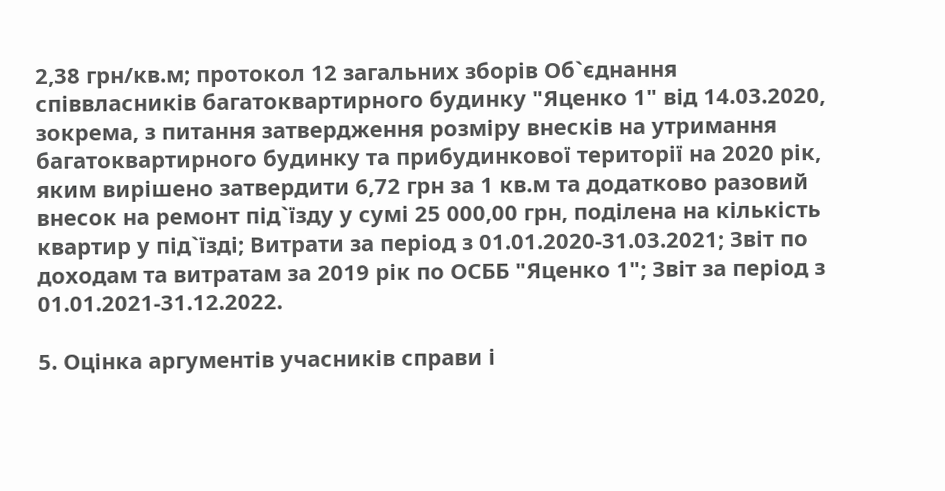2,38 грн/кв.м; протокол 12 загальних зборів Об`єднання співвласників багатоквартирного будинку "Яценко 1" від 14.03.2020, зокрема, з питання затвердження розміру внесків на утримання багатоквартирного будинку та прибудинкової території на 2020 рік, яким вирішено затвердити 6,72 грн за 1 кв.м та додатково разовий внесок на ремонт під`їзду у сумі 25 000,00 грн, поділена на кількість квартир у під`їзді; Витрати за період з 01.01.2020-31.03.2021; Звіт по доходам та витратам за 2019 рік по ОСББ "Яценко 1"; Звіт за період з 01.01.2021-31.12.2022.

5. Оцінка аргументів учасників справи і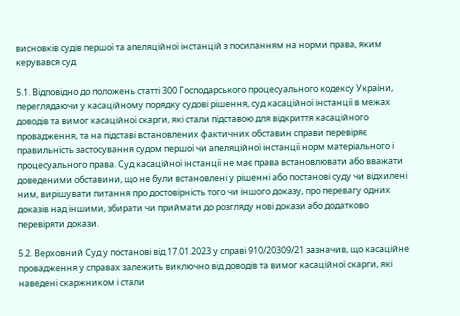висновків судів першої та апеляційної інстанцій з посиланням на норми права, яким керувався суд

5.1. Відповідно до положень статті 300 Господарського процесуального кодексу України, переглядаючи у касаційному порядку судові рішення, суд касаційної інстанції в межах доводів та вимог касаційної скарги, які стали підставою для відкриття касаційного провадження, та на підставі встановлених фактичних обставин справи перевіряє правильність застосування судом першої чи апеляційної інстанції норм матеріального і процесуального права. Суд касаційної інстанції не має права встановлювати або вважати доведеними обставини, що не були встановлені у рішенні або постанові суду чи відхилені ним, вирішувати питання про достовірність того чи іншого доказу, про перевагу одних доказів над іншими, збирати чи приймати до розгляду нові докази або додатково перевіряти докази.

5.2. Верховний Суд у постанові від 17.01.2023 у справі 910/20309/21 зазначив, що касаційне провадження у справах залежить виключно від доводів та вимог касаційної скарги, які наведені скаржником і стали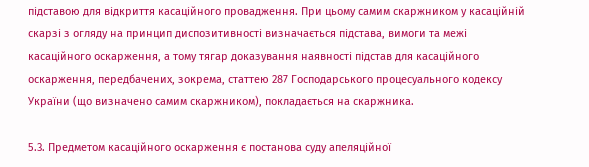підставою для відкриття касаційного провадження. При цьому самим скаржником у касаційній скарзі з огляду на принцип диспозитивності визначається підстава, вимоги та межі касаційного оскарження, а тому тягар доказування наявності підстав для касаційного оскарження, передбачених, зокрема, статтею 287 Господарського процесуального кодексу України (що визначено самим скаржником), покладається на скаржника.

5.3. Предметом касаційного оскарження є постанова суду апеляційної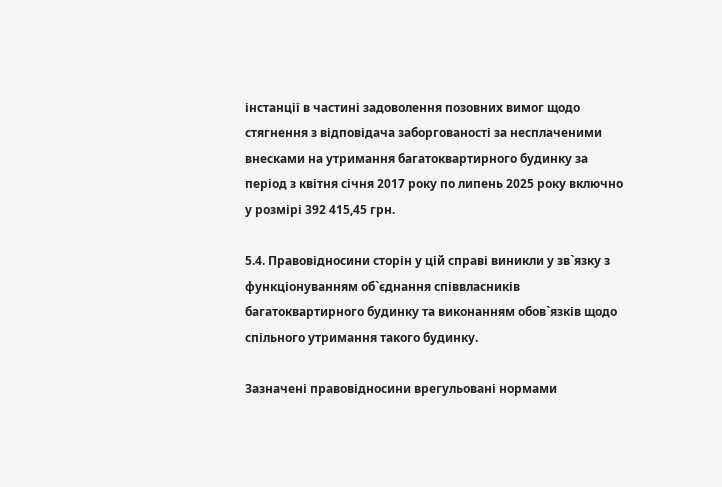інстанції в частині задоволення позовних вимог щодо стягнення з відповідача заборгованості за несплаченими внесками на утримання багатоквартирного будинку за період з квітня січня 2017 року по липень 2025 року включно у розмірі 392 415,45 грн.

5.4. Правовідносини сторін у цій справі виникли у зв`язку з функціонуванням об`єднання співвласників багатоквартирного будинку та виконанням обов`язків щодо спільного утримання такого будинку.

Зазначені правовідносини врегульовані нормами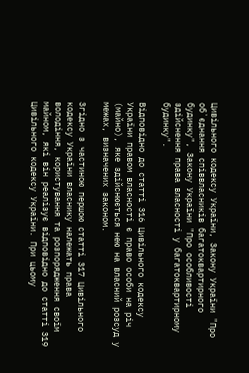Цивільного кодексу України, Закону України "Про об`єднання співвласників багатоквартирного будинку", Закону України "Про особливості здійснення права власності у багатоквартирному будинку".

Відповідно до статті 316 Цивільного кодексу України правом власності є право особи на річ (майно), яке здійснюється нею на власний розсуд у межах, визначених законом.

Згідно з частиною першою статті 317 Цивільного кодексу України власнику належать права володіння, користування та розпорядження своїм майном, які він реалізує відповідно до статті 319 Цивільного кодексу України. При цьому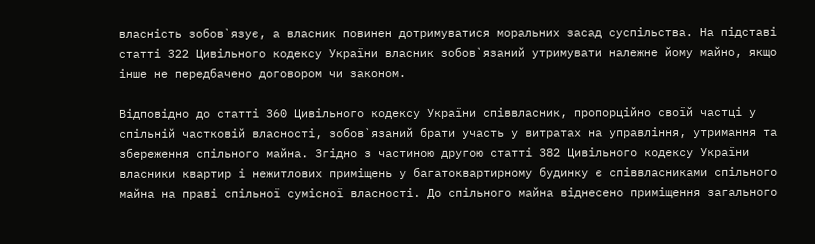власність зобов`язує, а власник повинен дотримуватися моральних засад суспільства. На підставі статті 322 Цивільного кодексу України власник зобов`язаний утримувати належне йому майно, якщо інше не передбачено договором чи законом.

Відповідно до статті 360 Цивільного кодексу України співвласник, пропорційно своїй частці у спільній частковій власності, зобов`язаний брати участь у витратах на управління, утримання та збереження спільного майна. Згідно з частиною другою статті 382 Цивільного кодексу України власники квартир і нежитлових приміщень у багатоквартирному будинку є співвласниками спільного майна на праві спільної сумісної власності. До спільного майна віднесено приміщення загального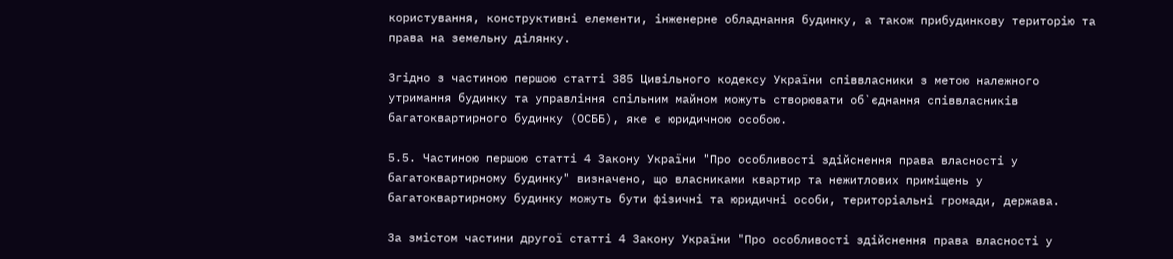користування, конструктивні елементи, інженерне обладнання будинку, а також прибудинкову територію та права на земельну ділянку.

Згідно з частиною першою статті 385 Цивільного кодексу України співвласники з метою належного утримання будинку та управління спільним майном можуть створювати об`єднання співвласників багатоквартирного будинку (ОСББ), яке є юридичною особою.

5.5. Частиною першою статті 4 Закону України "Про особливості здійснення права власності у багатоквартирному будинку" визначено, що власниками квартир та нежитлових приміщень у багатоквартирному будинку можуть бути фізичні та юридичні особи, територіальні громади, держава.

За змістом частини другої статті 4 Закону України "Про особливості здійснення права власності у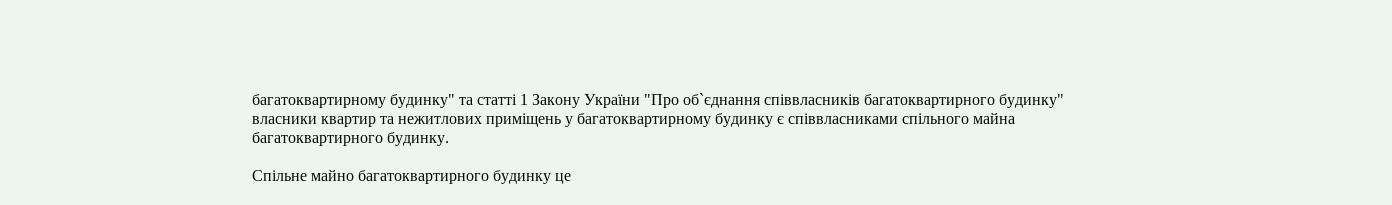багатоквартирному будинку" та статті 1 Закону України "Про об`єднання співвласників багатоквартирного будинку" власники квартир та нежитлових приміщень у багатоквартирному будинку є співвласниками спільного майна багатоквартирного будинку.

Спільне майно багатоквартирного будинку це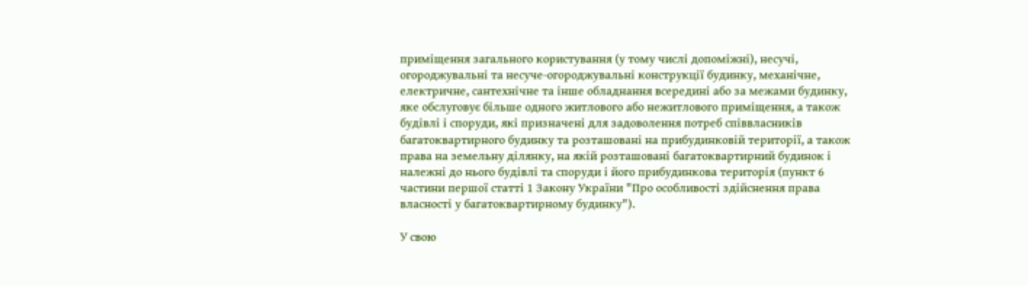приміщення загального користування (у тому числі допоміжні), несучі, огороджувальні та несуче-огороджувальні конструкції будинку, механічне, електричне, сантехнічне та інше обладнання всередині або за межами будинку, яке обслуговує більше одного житлового або нежитлового приміщення, а також будівлі і споруди, які призначені для задоволення потреб співвласників багатоквартирного будинку та розташовані на прибудинковій території, а також права на земельну ділянку, на якій розташовані багатоквартирний будинок і належні до нього будівлі та споруди і його прибудинкова територія (пункт 6 частини першої статті 1 Закону України "Про особливості здійснення права власності у багатоквартирному будинку").

У свою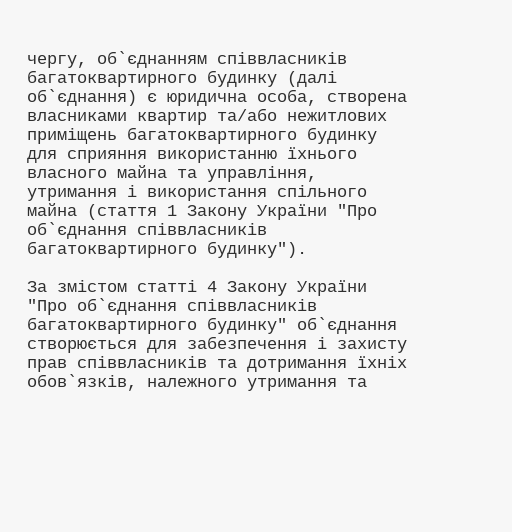чергу, об`єднанням співвласників багатоквартирного будинку (далі об`єднання) є юридична особа, створена власниками квартир та/або нежитлових приміщень багатоквартирного будинку для сприяння використанню їхнього власного майна та управління, утримання і використання спільного майна (стаття 1 Закону України "Про об`єднання співвласників багатоквартирного будинку").

За змістом статті 4 Закону України "Про об`єднання співвласників багатоквартирного будинку" об`єднання створюється для забезпечення і захисту прав співвласників та дотримання їхніх обов`язків, належного утримання та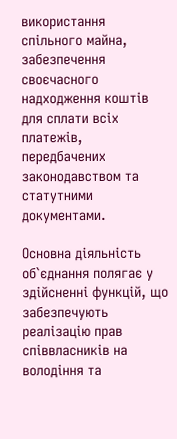використання спільного майна, забезпечення своєчасного надходження коштів для сплати всіх платежів, передбачених законодавством та статутними документами.

Основна діяльність об`єднання полягає у здійсненні функцій, що забезпечують реалізацію прав співвласників на володіння та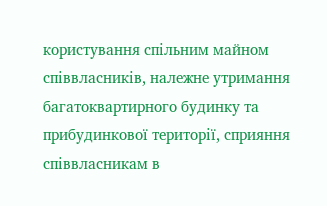користування спільним майном співвласників, належне утримання багатоквартирного будинку та прибудинкової території, сприяння співвласникам в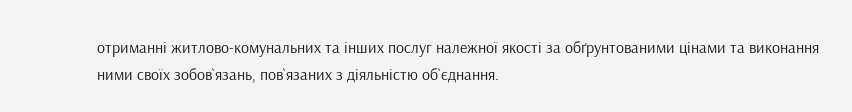отриманні житлово-комунальних та інших послуг належної якості за обґрунтованими цінами та виконання ними своїх зобов`язань, пов`язаних з діяльністю об`єднання.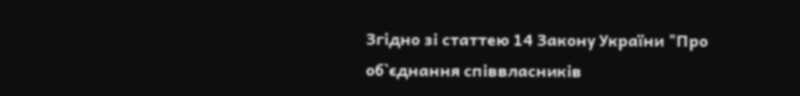Згідно зі статтею 14 Закону України "Про об`єднання співвласників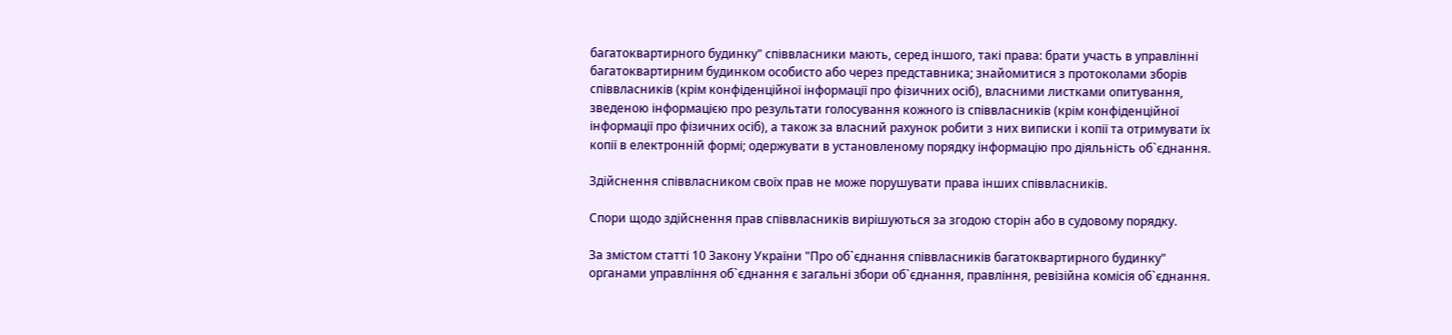багатоквартирного будинку" співвласники мають, серед іншого, такі права: брати участь в управлінні багатоквартирним будинком особисто або через представника; знайомитися з протоколами зборів співвласників (крім конфіденційної інформації про фізичних осіб), власними листками опитування, зведеною інформацією про результати голосування кожного із співвласників (крім конфіденційної інформації про фізичних осіб), а також за власний рахунок робити з них виписки і копії та отримувати їх копії в електронній формі; одержувати в установленому порядку інформацію про діяльність об`єднання.

Здійснення співвласником своїх прав не може порушувати права інших співвласників.

Спори щодо здійснення прав співвласників вирішуються за згодою сторін або в судовому порядку.

За змістом статті 10 Закону України "Про об`єднання співвласників багатоквартирного будинку" органами управління об`єднання є загальні збори об`єднання, правління, ревізійна комісія об`єднання.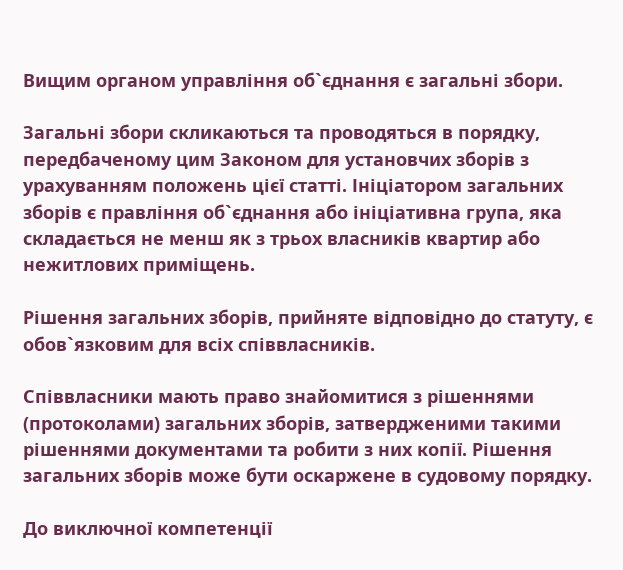Вищим органом управління об`єднання є загальні збори.

Загальні збори скликаються та проводяться в порядку, передбаченому цим Законом для установчих зборів з урахуванням положень цієї статті. Ініціатором загальних зборів є правління об`єднання або ініціативна група, яка складається не менш як з трьох власників квартир або нежитлових приміщень.

Рішення загальних зборів, прийняте відповідно до статуту, є обов`язковим для всіх співвласників.

Співвласники мають право знайомитися з рішеннями (протоколами) загальних зборів, затвердженими такими рішеннями документами та робити з них копії. Рішення загальних зборів може бути оскаржене в судовому порядку.

До виключної компетенції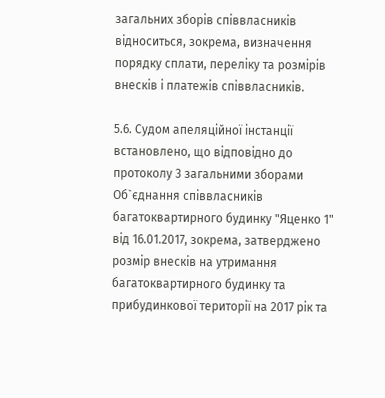загальних зборів співвласників відноситься, зокрема, визначення порядку сплати, переліку та розмірів внесків і платежів співвласників.

5.6. Судом апеляційної інстанції встановлено, що відповідно до протоколу 3 загальними зборами Об`єднання співвласників багатоквартирного будинку "Яценко 1" від 16.01.2017, зокрема, затверджено розмір внесків на утримання багатоквартирного будинку та прибудинкової території на 2017 рік та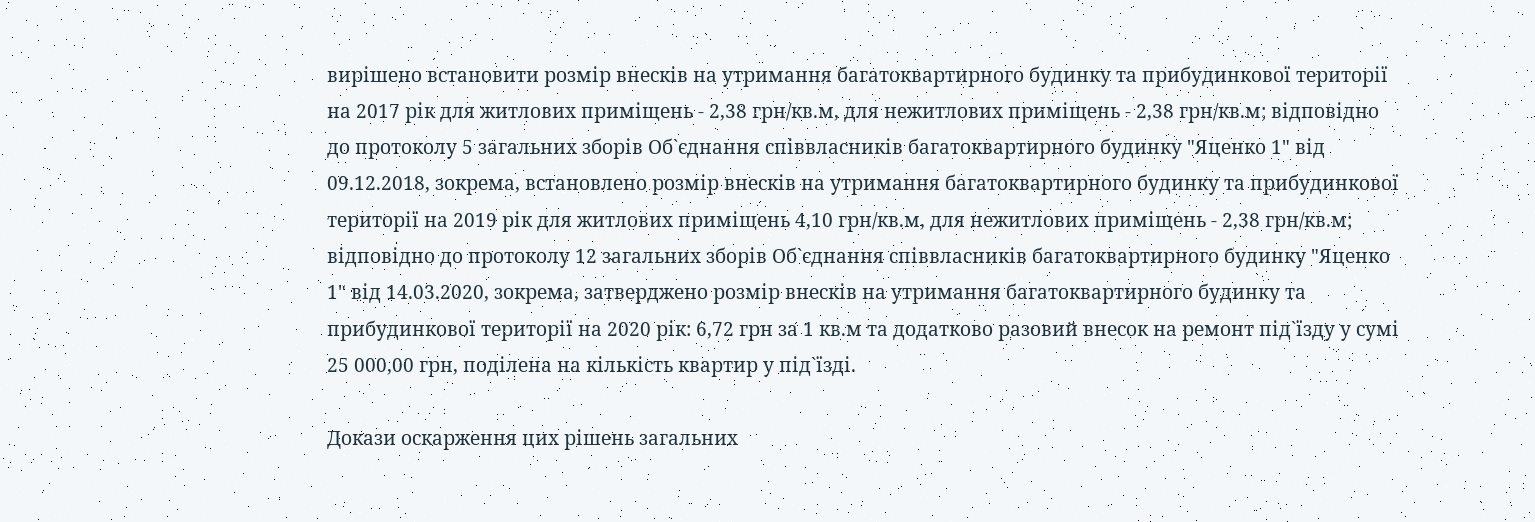вирішено встановити розмір внесків на утримання багатоквартирного будинку та прибудинкової території на 2017 рік для житлових приміщень - 2,38 грн/кв.м, для нежитлових приміщень - 2,38 грн/кв.м; відповідно до протоколу 5 загальних зборів Об`єднання співвласників багатоквартирного будинку "Яценко 1" від 09.12.2018, зокрема, встановлено розмір внесків на утримання багатоквартирного будинку та прибудинкової території на 2019 рік для житлових приміщень 4,10 грн/кв.м, для нежитлових приміщень - 2,38 грн/кв.м; відповідно до протоколу 12 загальних зборів Об`єднання співвласників багатоквартирного будинку "Яценко 1" від 14.03.2020, зокрема, затверджено розмір внесків на утримання багатоквартирного будинку та прибудинкової території на 2020 рік: 6,72 грн за 1 кв.м та додатково разовий внесок на ремонт під`їзду у сумі 25 000,00 грн, поділена на кількість квартир у під`їзді.

Докази оскарження цих рішень загальних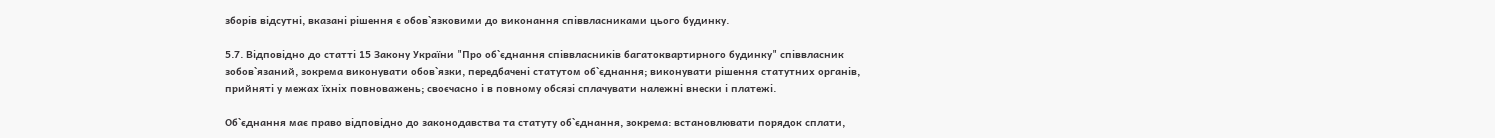зборів відсутні, вказані рішення є обов`язковими до виконання співвласниками цього будинку.

5.7. Відповідно до статті 15 Закону України "Про об`єднання співвласників багатоквартирного будинку" співвласник зобов`язаний, зокрема виконувати обов`язки, передбачені статутом об`єднання; виконувати рішення статутних органів, прийняті у межах їхніх повноважень; своєчасно і в повному обсязі сплачувати належні внески і платежі.

Об`єднання має право відповідно до законодавства та статуту об`єднання, зокрема: встановлювати порядок сплати,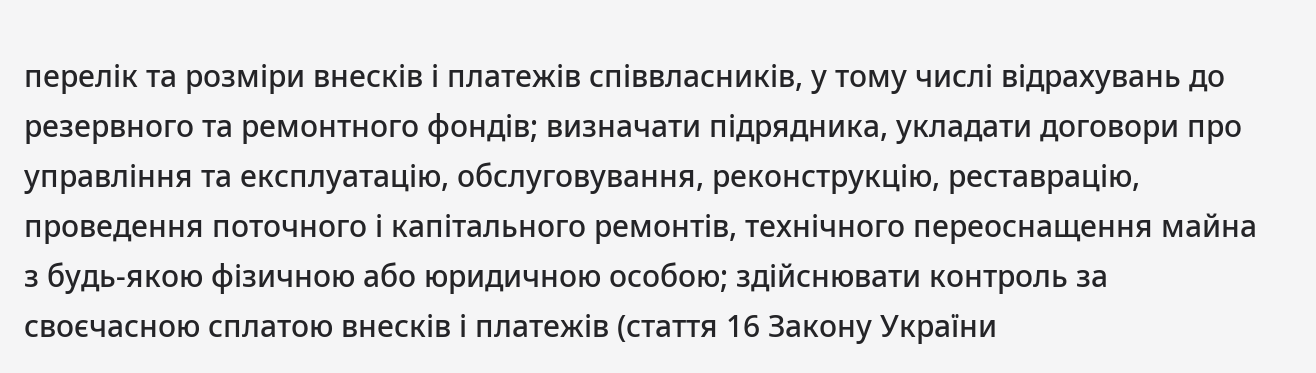перелік та розміри внесків і платежів співвласників, у тому числі відрахувань до резервного та ремонтного фондів; визначати підрядника, укладати договори про управління та експлуатацію, обслуговування, реконструкцію, реставрацію, проведення поточного і капітального ремонтів, технічного переоснащення майна з будь-якою фізичною або юридичною особою; здійснювати контроль за своєчасною сплатою внесків і платежів (стаття 16 Закону України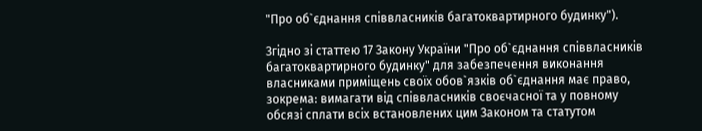"Про об`єднання співвласників багатоквартирного будинку").

Згідно зі статтею 17 Закону України "Про об`єднання співвласників багатоквартирного будинку" для забезпечення виконання власниками приміщень своїх обов`язків об`єднання має право, зокрема: вимагати від співвласників своєчасної та у повному обсязі сплати всіх встановлених цим Законом та статутом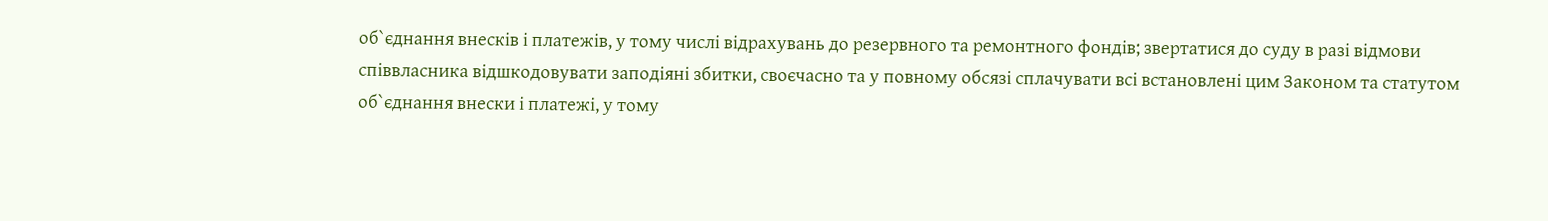об`єднання внесків і платежів, у тому числі відрахувань до резервного та ремонтного фондів; звертатися до суду в разі відмови співвласника відшкодовувати заподіяні збитки, своєчасно та у повному обсязі сплачувати всі встановлені цим Законом та статутом об`єднання внески і платежі, у тому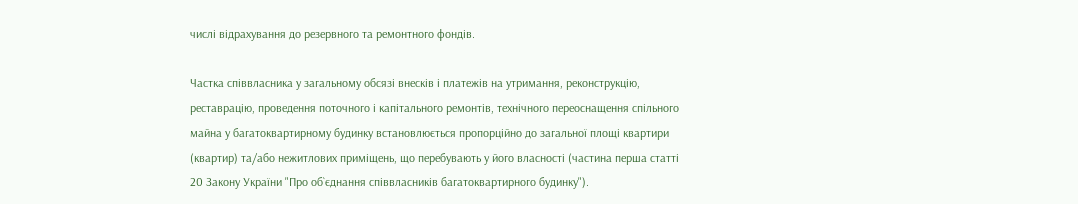числі відрахування до резервного та ремонтного фондів.

Частка співвласника у загальному обсязі внесків і платежів на утримання, реконструкцію, реставрацію, проведення поточного і капітального ремонтів, технічного переоснащення спільного майна у багатоквартирному будинку встановлюється пропорційно до загальної площі квартири (квартир) та/або нежитлових приміщень, що перебувають у його власності (частина перша статті 20 Закону України "Про об`єднання співвласників багатоквартирного будинку").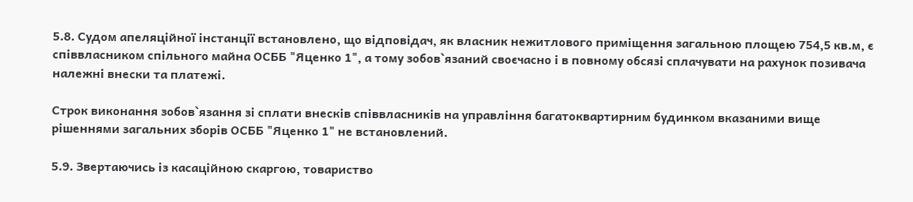5.8. Судом апеляційної інстанції встановлено, що відповідач, як власник нежитлового приміщення загальною площею 754,5 кв.м, є співвласником спільного майна ОСББ "Яценко 1", а тому зобов`язаний своєчасно і в повному обсязі сплачувати на рахунок позивача належні внески та платежі.

Строк виконання зобов`язання зі сплати внесків співвласників на управління багатоквартирним будинком вказаними вище рішеннями загальних зборів ОСББ "Яценко 1" не встановлений.

5.9. Звертаючись із касаційною скаргою, товариство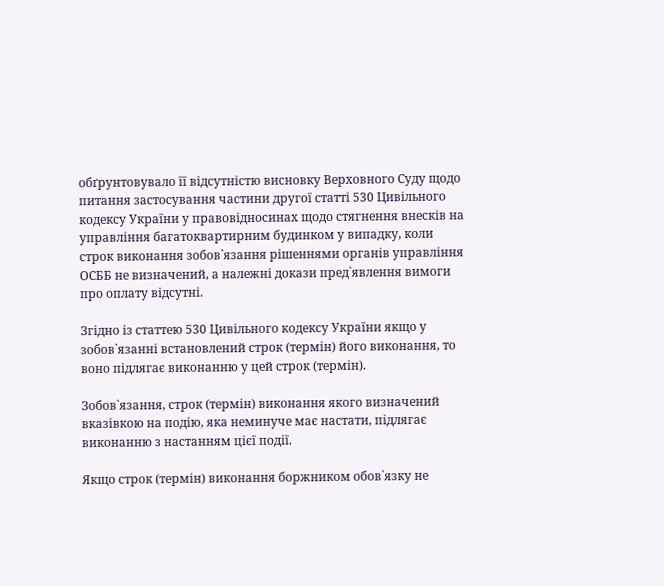обґрунтовувало її відсутністю висновку Верховного Суду щодо питання застосування частини другої статті 530 Цивільного кодексу України у правовідносинах щодо стягнення внесків на управління багатоквартирним будинком у випадку, коли строк виконання зобов`язання рішеннями органів управління ОСББ не визначений, а належні докази пред`явлення вимоги про оплату відсутні.

Згідно із статтею 530 Цивільного кодексу України якщо у зобов`язанні встановлений строк (термін) його виконання, то воно підлягає виконанню у цей строк (термін).

Зобов`язання, строк (термін) виконання якого визначений вказівкою на подію, яка неминуче має настати, підлягає виконанню з настанням цієї події.

Якщо строк (термін) виконання боржником обов`язку не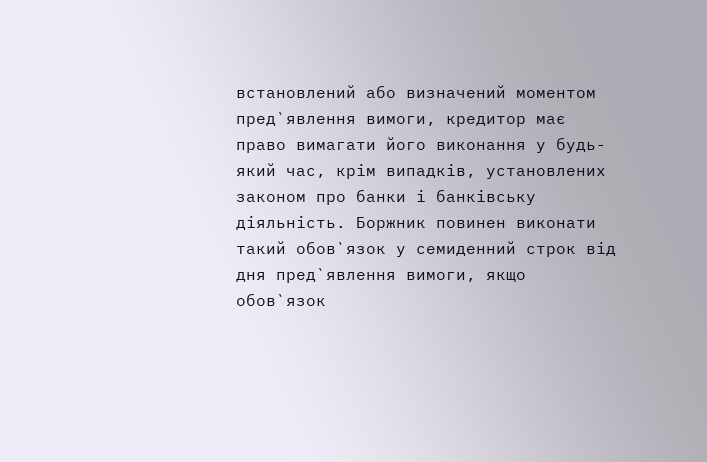встановлений або визначений моментом пред`явлення вимоги, кредитор має право вимагати його виконання у будь-який час, крім випадків, установлених законом про банки і банківську діяльність. Боржник повинен виконати такий обов`язок у семиденний строк від дня пред`явлення вимоги, якщо обов`язок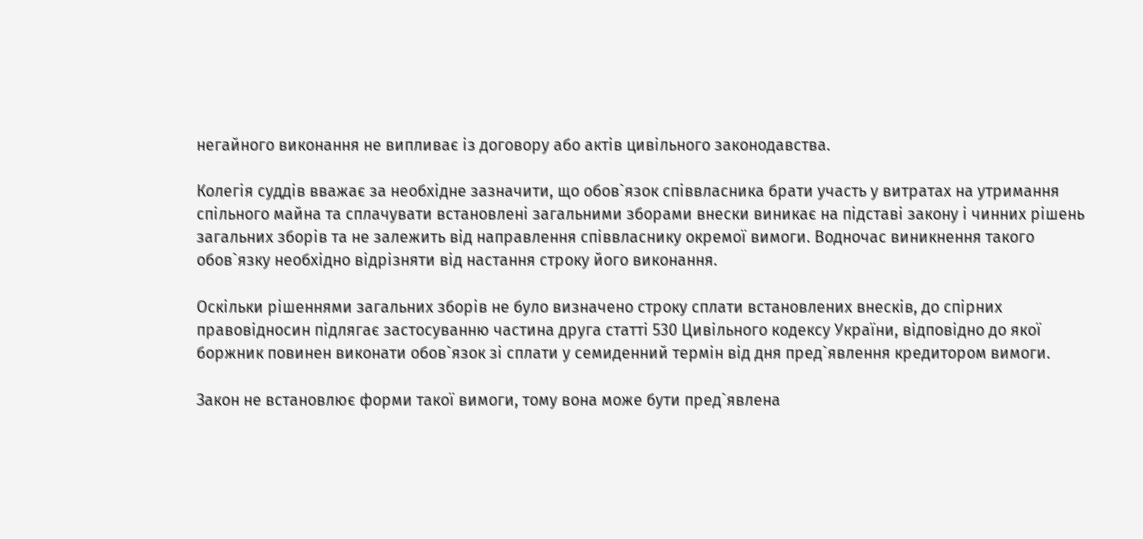негайного виконання не випливає із договору або актів цивільного законодавства.

Колегія суддів вважає за необхідне зазначити, що обов`язок співвласника брати участь у витратах на утримання спільного майна та сплачувати встановлені загальними зборами внески виникає на підставі закону і чинних рішень загальних зборів та не залежить від направлення співвласнику окремої вимоги. Водночас виникнення такого обов`язку необхідно відрізняти від настання строку його виконання.

Оскільки рішеннями загальних зборів не було визначено строку сплати встановлених внесків, до спірних правовідносин підлягає застосуванню частина друга статті 530 Цивільного кодексу України, відповідно до якої боржник повинен виконати обов`язок зі сплати у семиденний термін від дня пред`явлення кредитором вимоги.

Закон не встановлює форми такої вимоги, тому вона може бути пред`явлена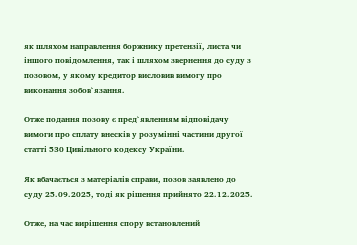як шляхом направлення боржнику претензії, листа чи іншого повідомлення, так і шляхом звернення до суду з позовом, у якому кредитор висловив вимогу про виконання зобов`язання.

Отже подання позову є пред`явленням відповідачу вимоги про сплату внесків у розумінні частини другої статті 530 Цивільного кодексу України.

Як вбачається з матеріалів справи, позов заявлено до суду 25.09.2025, тоді як рішення прийнято 22.12.2025.

Отже, на час вирішення спору встановлений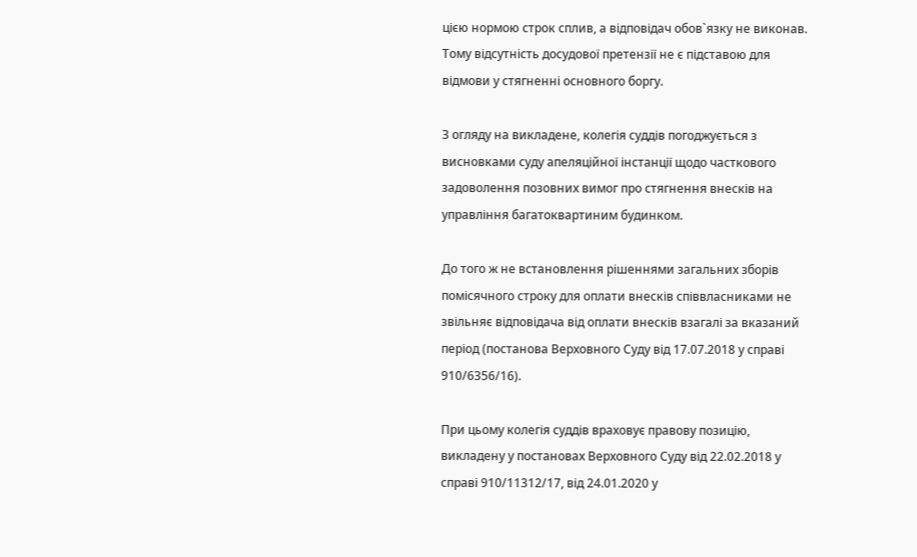цією нормою строк сплив, а відповідач обов`язку не виконав. Тому відсутність досудової претензії не є підставою для відмови у стягненні основного боргу.

З огляду на викладене, колегія суддів погоджується з висновками суду апеляційної інстанції щодо часткового задоволення позовних вимог про стягнення внесків на управління багатоквартиним будинком.

До того ж не встановлення рішеннями загальних зборів помісячного строку для оплати внесків співвласниками не звільняє відповідача від оплати внесків взагалі за вказаний період (постанова Верховного Суду від 17.07.2018 у справі 910/6356/16).

При цьому колегія суддів враховує правову позицію, викладену у постановах Верховного Суду від 22.02.2018 у справі 910/11312/17, від 24.01.2020 у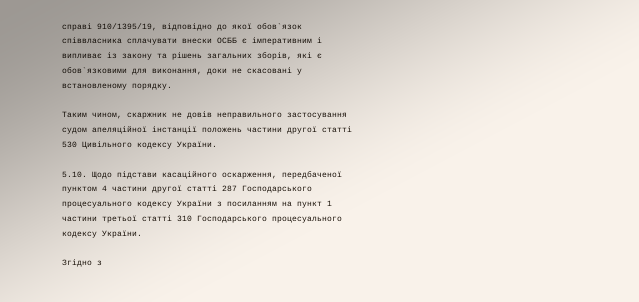справі 910/1395/19, відповідно до якої обов`язок співвласника сплачувати внески ОСББ є імперативним і випливає із закону та рішень загальних зборів, які є обов`язковими для виконання, доки не скасовані у встановленому порядку.

Таким чином, скаржник не довів неправильного застосування судом апеляційної інстанції положень частини другої статті 530 Цивільного кодексу України.

5.10. Щодо підстави касаційного оскарження, передбаченої пунктом 4 частини другої статті 287 Господарського процесуального кодексу України з посиланням на пункт 1 частини третьої статті 310 Господарського процесуального кодексу України.

Згідно з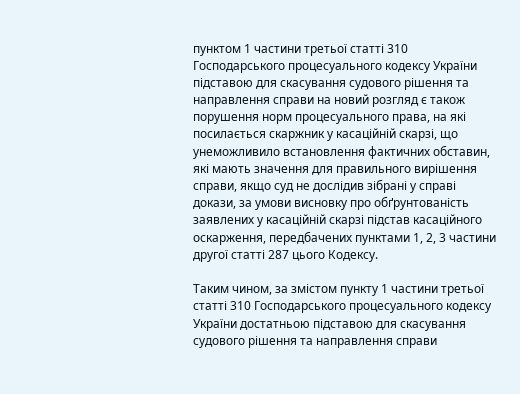пунктом 1 частини третьої статті 310 Господарського процесуального кодексу України підставою для скасування судового рішення та направлення справи на новий розгляд є також порушення норм процесуального права, на які посилається скаржник у касаційній скарзі, що унеможливило встановлення фактичних обставин, які мають значення для правильного вирішення справи, якщо суд не дослідив зібрані у справі докази, за умови висновку про обґрунтованість заявлених у касаційній скарзі підстав касаційного оскарження, передбачених пунктами 1, 2, 3 частини другої статті 287 цього Кодексу.

Таким чином, за змістом пункту 1 частини третьої статті 310 Господарського процесуального кодексу України достатньою підставою для скасування судового рішення та направлення справи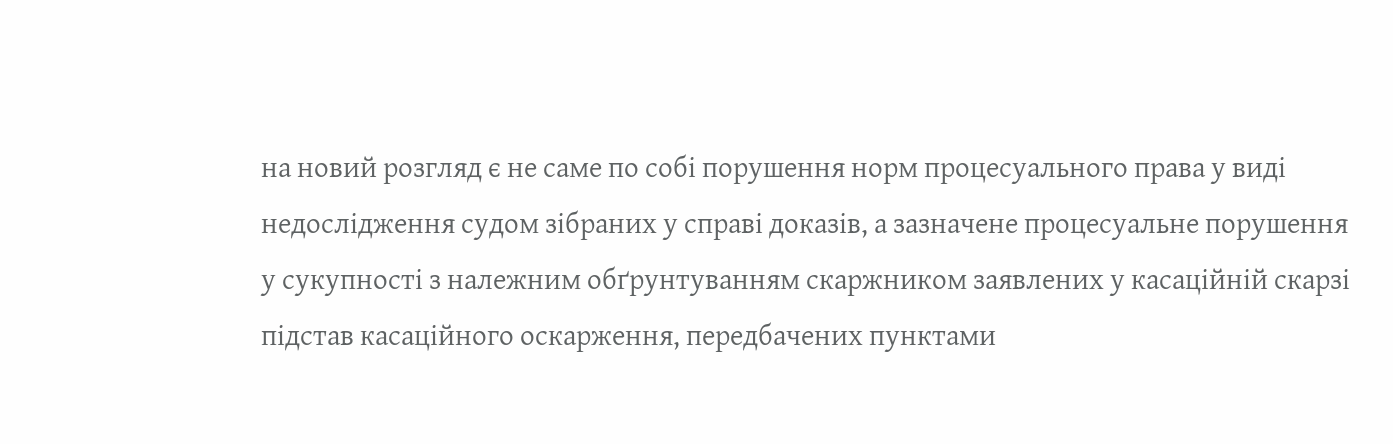на новий розгляд є не саме по собі порушення норм процесуального права у виді недослідження судом зібраних у справі доказів, а зазначене процесуальне порушення у сукупності з належним обґрунтуванням скаржником заявлених у касаційній скарзі підстав касаційного оскарження, передбачених пунктами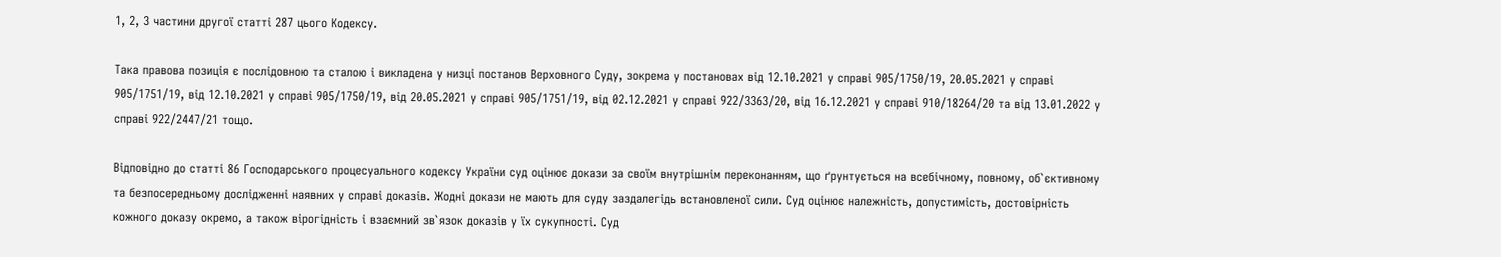1, 2, 3 частини другої статті 287 цього Кодексу.

Така правова позиція є послідовною та сталою і викладена у низці постанов Верховного Суду, зокрема у постановах від 12.10.2021 у справі 905/1750/19, 20.05.2021 у справі 905/1751/19, від 12.10.2021 у справі 905/1750/19, від 20.05.2021 у справі 905/1751/19, від 02.12.2021 у справі 922/3363/20, від 16.12.2021 у справі 910/18264/20 та від 13.01.2022 у справі 922/2447/21 тощо.

Відповідно до статті 86 Господарського процесуального кодексу України суд оцінює докази за своїм внутрішнім переконанням, що ґрунтується на всебічному, повному, об`єктивному та безпосередньому дослідженні наявних у справі доказів. Жодні докази не мають для суду заздалегідь встановленої сили. Суд оцінює належність, допустимість, достовірність кожного доказу окремо, а також вірогідність і взаємний зв`язок доказів у їх сукупності. Суд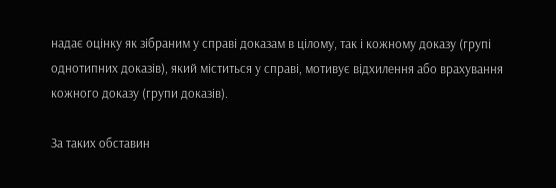надає оцінку як зібраним у справі доказам в цілому, так і кожному доказу (групі однотипних доказів), який міститься у справі, мотивує відхилення або врахування кожного доказу (групи доказів).

За таких обставин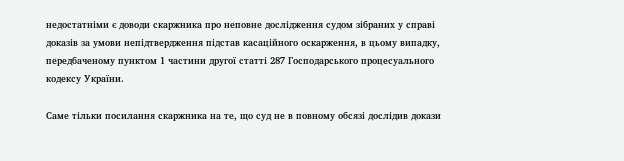недостатніми є доводи скаржника про неповне дослідження судом зібраних у справі доказів за умови непідтвердження підстав касаційного оскарження, в цьому випадку, передбаченому пунктом 1 частини другої статті 287 Господарського процесуального кодексу України.

Саме тільки посилання скаржника на те, що суд не в повному обсязі дослідив докази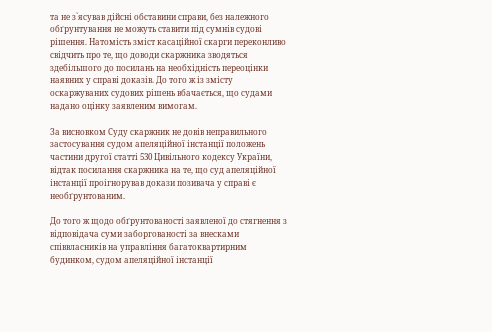та не з`ясував дійсні обставини справи, без належного обґрунтування не можуть ставити під сумнів судові рішення. Натомість зміст касаційної скарги переконливо свідчить про те, що доводи скаржника зводяться здебільшого до посилань на необхідність переоцінки наявних у справі доказів. До того ж із змісту оскаржуваних судових рішень вбачається, що судами надано оцінку заявленим вимогам.

За висновком Суду скаржник не довів неправильного застосування судом апеляційної інстанції положень частини другої статті 530 Цивільного кодексу України, відтак посилання скаржника на те, що суд апеляційної інстанції проігнорував докази позивача у справі є необґрунтованим.

До того ж щодо обґрунтованості заявленої до стягнення з відповідача суми заборгованості за внесками співвласників на управління багатоквартирним будинком, судом апеляційної інстанції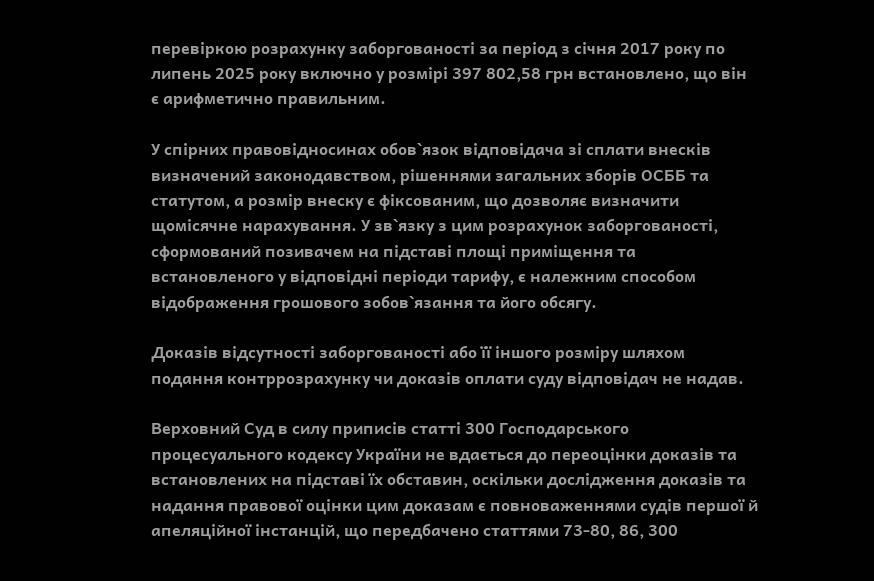перевіркою розрахунку заборгованості за період з січня 2017 року по липень 2025 року включно у розмірі 397 802,58 грн встановлено, що він є арифметично правильним.

У спірних правовідносинах обов`язок відповідача зі сплати внесків визначений законодавством, рішеннями загальних зборів ОСББ та статутом, а розмір внеску є фіксованим, що дозволяє визначити щомісячне нарахування. У зв`язку з цим розрахунок заборгованості, сформований позивачем на підставі площі приміщення та встановленого у відповідні періоди тарифу, є належним способом відображення грошового зобов`язання та його обсягу.

Доказів відсутності заборгованості або її іншого розміру шляхом подання контррозрахунку чи доказів оплати суду відповідач не надав.

Верховний Суд в силу приписів статті 300 Господарського процесуального кодексу України не вдається до переоцінки доказів та встановлених на підставі їх обставин, оскільки дослідження доказів та надання правової оцінки цим доказам є повноваженнями судів першої й апеляційної інстанцій, що передбачено статтями 73-80, 86, 300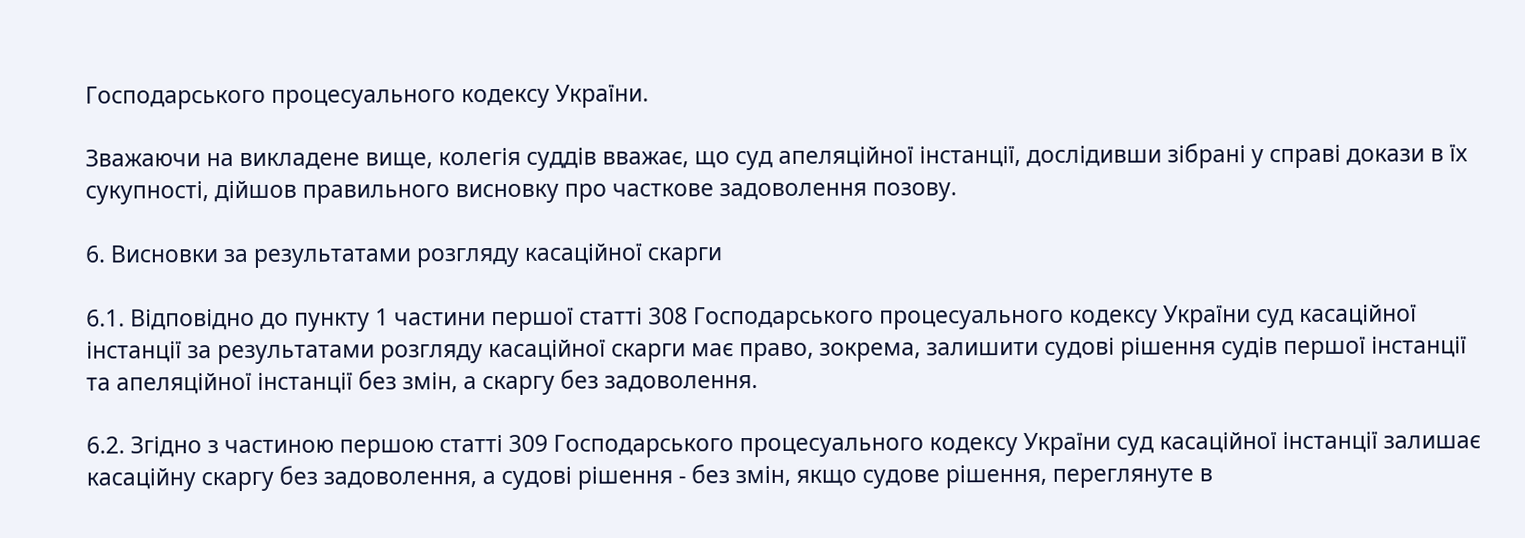Господарського процесуального кодексу України.

Зважаючи на викладене вище, колегія суддів вважає, що суд апеляційної інстанції, дослідивши зібрані у справі докази в їх сукупності, дійшов правильного висновку про часткове задоволення позову.

6. Висновки за результатами розгляду касаційної скарги

6.1. Відповідно до пункту 1 частини першої статті 308 Господарського процесуального кодексу України суд касаційної інстанції за результатами розгляду касаційної скарги має право, зокрема, залишити судові рішення судів першої інстанції та апеляційної інстанції без змін, а скаргу без задоволення.

6.2. Згідно з частиною першою статті 309 Господарського процесуального кодексу України суд касаційної інстанції залишає касаційну скаргу без задоволення, а судові рішення - без змін, якщо судове рішення, переглянуте в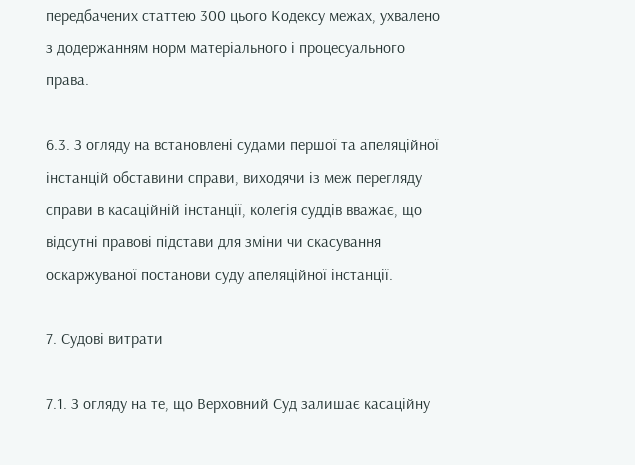передбачених статтею 300 цього Кодексу межах, ухвалено з додержанням норм матеріального і процесуального права.

6.3. З огляду на встановлені судами першої та апеляційної інстанцій обставини справи, виходячи із меж перегляду справи в касаційній інстанції, колегія суддів вважає, що відсутні правові підстави для зміни чи скасування оскаржуваної постанови суду апеляційної інстанції.

7. Судові витрати

7.1. З огляду на те, що Верховний Суд залишає касаційну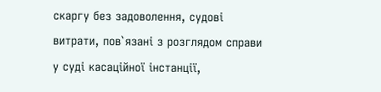скаргу без задоволення, судові витрати, пов`язані з розглядом справи у суді касаційної інстанції,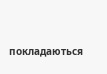покладаються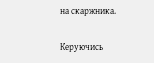на скаржника.

Керуючись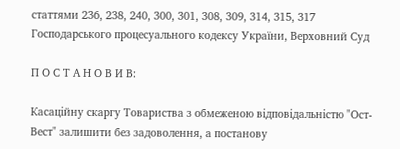статтями 236, 238, 240, 300, 301, 308, 309, 314, 315, 317 Господарського процесуального кодексу України, Верховний Суд

П О С Т А Н О В И В:

Касаційну скаргу Товариства з обмеженою відповідальністю "Ост-Вест" залишити без задоволення, а постанову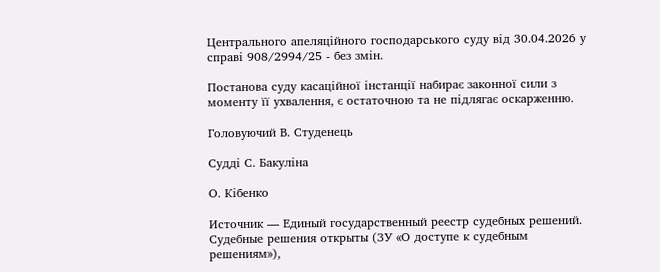Центрального апеляційного господарського суду від 30.04.2026 у справі 908/2994/25 - без змін.

Постанова суду касаційної інстанції набирає законної сили з моменту її ухвалення, є остаточною та не підлягає оскарженню.

Головуючий В. Студенець

Судді С. Бакуліна

О. Кібенко

Источник — Единый государственный реестр судебных решений. Судебные решения открыты (ЗУ «О доступе к судебным решениям»),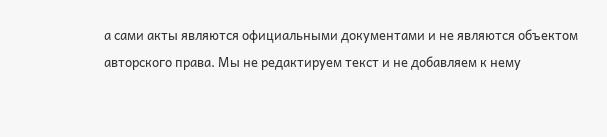а сами акты являются официальными документами и не являются объектом авторского права. Мы не редактируем текст и не добавляем к нему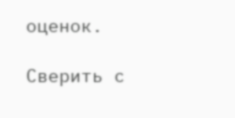оценок.

Сверить с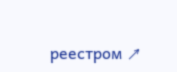реестром ↗